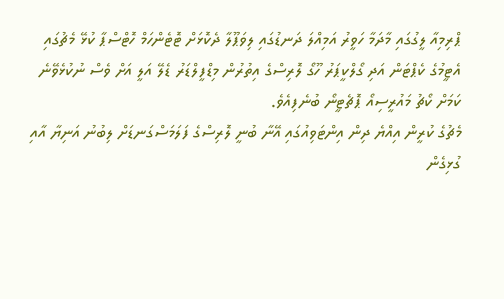ޕްރިމިއާ ލީގުގައި މާދަމާ ހަވީރު އަމިއްލަ ދަނޑުގައި ލިވަޕޫލާ ދެކޮޅަށް ޓޮޓެންހަމް ހޮޓްސްޕާ ކުޅޭ މެޗުގައި އެޓީމުގެ ކެޕްޓަން އަދި ގޯލްކީޕަރު ހޫގޯ ލޮރިސްގެ އިތުރުން މިޑްފީލްޑަރު ޑެލޭ އަލީ އަށް ވެސް ނުކުޅެވޭނެ ކަމަށް ކޯޗު މައުރީސިއޯ ޕޮޗެޓީނޯ ބުނެފިއެވެ.
މެޗުގެ ކުރީން އިއްޔެ ދިން އިންޓަވިއުގައި އޭނާ ބުނީ ލޮރިސްގެ ފަލަމަސްގަނޑަށް ލިބުނު އަނިޔާ އާއި ގުޅިގެން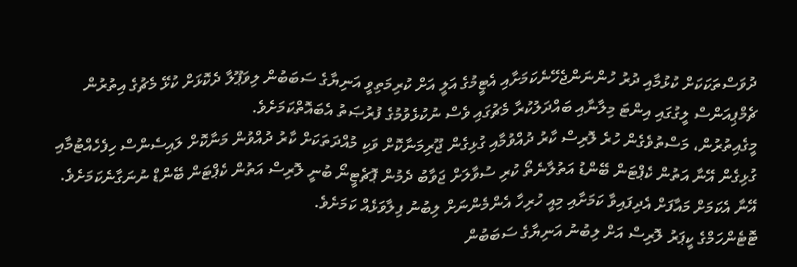ދުވަސްތަކަކަށް ކުޅުމާއި ދުރު ހުންނަންޖެހޭނެކަމަށާއި އެޓީމުގެ އަލީ އަށް ކުރިމަތިވީ އަނިޔާގެ ސަބަބުން ލިވަޕޫލާ ދެކޮޅަށް ކުޅޭ މެޗުގެ އިތުރުން ޗެމްޕިއަންސް ލީގުގައި އިންޓަ މިލާނާއި ބައްދަލުކުރާ މެޗުގައި ވެސް ނުކުޅެވުމުގެ ފުރުޞަތު އެބައޮތްކަމަށެވެ.
މީގެއިތުރުން، މަސްތުވެގެން ހުރެ ލޮރިސް ކާރު ދުއްވުމާއި ގުޅިގެން ޖޫރިމަނާކޮށް ވަކި މުއްދަތަކަށް ކާރު ދުއްވުން މަނާކޮށް ލައިސެންސް ހިފެހެއްޓުމާއި ގުޅިގެން އޭނާ އަތުން ކެޕްޓަން ބޭންޑު އަތުލާނެތޯ ކުރި ސުވާލަށް ޖަވާބު ދެމުން ޕޮޗެޓީނޯ ބުނީ ލޮރިސް އަތުން ކެޕްޓަން ބޭންޑް ނުނަގާނެކަމަށެވެ. އޭނާ އެކަމަށް މައާފަށް އެދިފައިވާ ކަމަށާއި މިއީ ހުރިހާ އެންމެންނަށް ލިބުނު ފިލާވަޅެއް ކަމަށެވެ.
ޓޮޓެންހަމްގެ ކީޕަރު ލޮރިސް އަށް ލިބުނު އަނިޔާގެ ސަބަބުން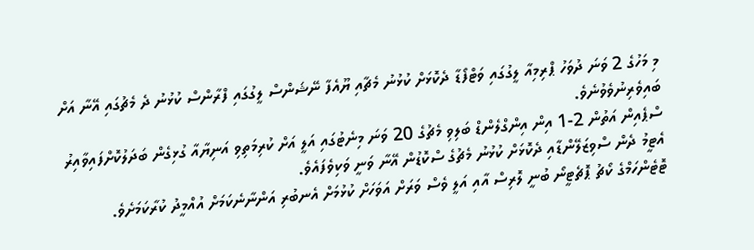މި މަހުގެ 2 ވަނަ ދުވަހު ޕްރިމިއާ ލީގުގައި ވަޓްފޯޑާ ދެކޮޅަށް ކުޅުނު މެޗާއި ޔޫއެފާ ނޭޝަންސް ލީގުގައި ފްރާންސް ކުޅުނު ދެ މެޗުގައި އޭނާ އަށް ބައިވެރިނުވެވުނެވެ.
ސްޕެއިން އަތުން 2-1 އިން އިންގްލެންޑް ބަލިވި މެޗުގެ 20 ވަނަ މިނެޓުގައި އަލީ އަށް ކުރިމަތިވި އަނިޔާއާ ގުޅިގެން ބަދަލުކޮށްފައިވާއިރު އެޓީމު ދެން ސްވިޒަލޭންޑާއި ދެކޮޅަށް ކުޅުނު މެޗުގެ ސްކޮޑުން އޭނާ ވަނީ ވަކިވެފައެވެ.
ޓޮޓެންހަމްގެ ކޯޗު ޕޮޗެޓީނޯ ބުނީ ލޮރިސް އާއި އަލީ ވެސް ވަރަށް އަވަހަށް ކުޅުމަށް އެނބުރި އަންނާނެކަމަށް އުއްމީދު ކުރާކަމަށެވެ.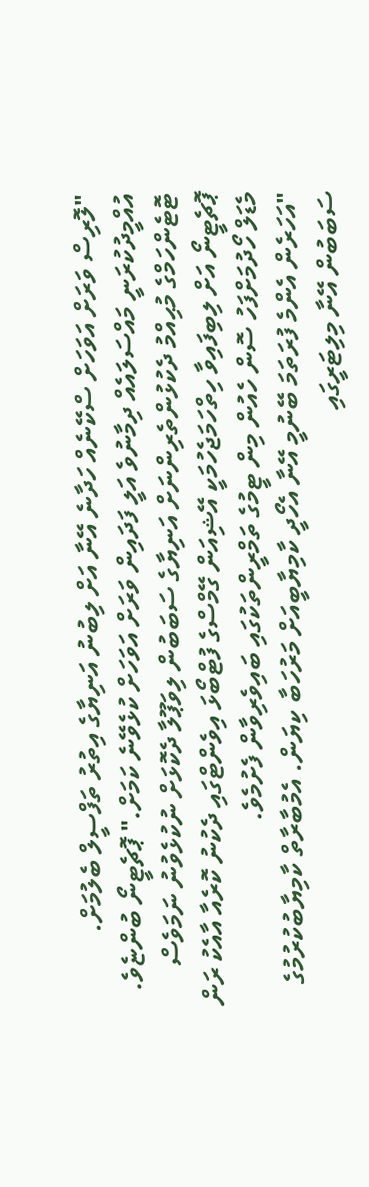"ލޮރިސް ވަރަށް އަވަހަށް ސްކޭނެއް ހަދާނެ އޭނާ އަށް ލިބުނު އަނިޔާގެ އިތުރު ތަފްސީލް ބެލުމަށް. އުއްމީދުކުރަނީ މައްސަލައެއް ދިމާނުވެ އަލީ ފަދައިން ވަރަށް އަވަހަށް ކުޅެވޭނެ ކަމަށް." ޕޮޗެޓީނޯ ބުންޏެވެ.
ޓޮޓެންހަމްގެ މުޙިއްމު ދެކުޅުންތެރިންނަށް އަނިޔާގެ ސަބަބުން ލިވަޕޫލާ ދެކޮޅަށް ނުކުޅެވުނު ނަމަވެސް ޕޮޗެޓީނޯ އަށް ލިބިފައިވާ ހިތްހަމަޖެހުމަކީ އޭޝިއަން ގޭމްސްގެ ފުޓްބޯޅަ އިވެންޓްގައި ދެކުނު ކޮރެއާ އާއެކު ރަން މެޑަލް ހޯދުމަށްފަހު ސޮން ހެއުން މިން ޓީމުގެ ތަމްރީންތަކުގައި ބައިވެރިވާން ފެށުމެވެ.
"އަހަރެން އެންމެ ފުރަތަމަ ބޭނުމީ އޭނާ އެހޯދީ ކާމިޔާބީއަށް މަރުހަބާ ކިޔަން. އެމުބާރާތް ކާމިޔާބުކުރުމުގެ ސަބަބުން އޭނާ މިލިޓަރީގައި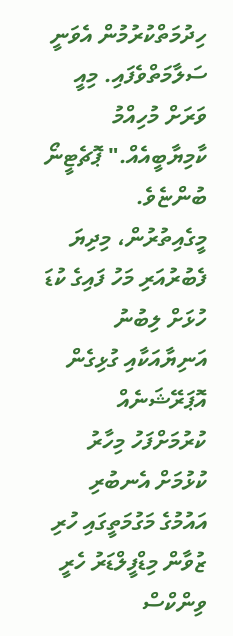ހިދުމަތްކުރުމުން އެވަނީ ސަލާމަތްވެފައި. މިއީ ވަރަށް މުހިއްމު ކާމިޔާބީއެއް." ޕޮޗެޓީނޯ ބުންޏެވެ.
މީގެއިތުރުން، މިދިޔަ ފެބުރުއަރި މަހު ފައިގެ ކުޑަ ހުޅަށް ލިބުނު އަނިޔާއަކާއި ގުޅިގެން އޮޕަރޭޝަނެއް ކުރުމަށްފަހު މިހާރު ކުޅުމަށް އެނބުރި އައުމުގެ މަގުމަތީގައި ހުރި ޒުވާން މިޑްފީލްޑަރު ހެރީ ވިންކްސް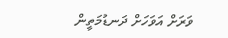ވަރަށް އަވަހަށް ދަނޑުމަތީން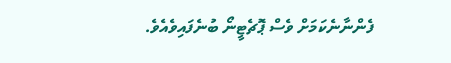ފެންނާނެކަމަށް ވެސް ޕޮޗެޓީނޯ ބުނެފައިވެއެވެ.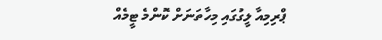ޕްރިމިއާ ލީގުގައި މިހާތަނަށް ކޮންމެ ޓީމެއް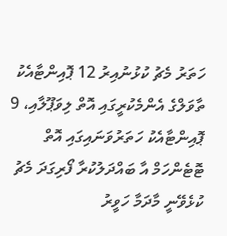ހަތަރު މެޗު ކުޅުނުއިރު 12 ޕޮއިންޓާއެކު ތާވަލްގެ އެންމެކުރީގައި އޮތް ލިވަޕޫލާއި، 9 ޕޮއިންޓާއެކު ހަތަރުވަނައިގައި އޮތް ޓޮޓެންހަމް އާ ބައްދަލުކުރާ ފޯރިގަދަ މެޗު ކުޅެވޭނީ މާދަމާ ހަވީރު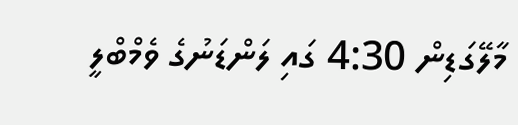މާލޭގަޑިން 4:30 ގައި ލަންޑަނުގެ ވެމްބްލީ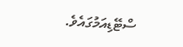ސްޓޭޑިއަމުގައެވެ.